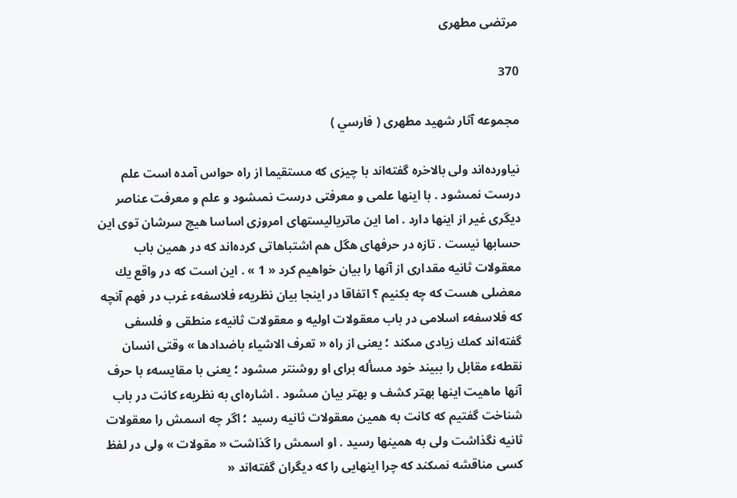مرتضى مطهرى

370

مجموعه آثار شهيد مطهرى ( فارسي )

نياورده‌اند ولى بالاخره گفته‌اند با چيزى كه مستقيما از راه حواس آمده است علم درست نمىشود . با اينها علمى و معرفتى درست نمىشود و علم و معرفت عناصر ديگرى غير از اينها دارد . اما اين ماترياليستهاى امروزى اساسا هيچ سرشان توى اين حسابها نيست . تازه در حرفهاى هگل هم اشتباهاتى كرده‌اند كه در همين باب معقولات ثانيه مقدارى از آنها را بيان خواهيم كرد « 1 » . اين است كه در واقع يك معضلى هست كه چه بكنيم ؟ اتفاقا در اينجا بيان نظريهء فلاسفهء غرب در فهم آنچه كه فلاسفهء اسلامى در باب معقولات اوليه و معقولات ثانيهء منطقى و فلسفى گفته‌اند كمك زيادى مىكند ؛ يعنى از راه « تعرف الاشياء باضدادها » وقتى انسان نقطهء مقابل را ببيند خود مسأله براى او روشنتر مىشود ؛ يعنى با مقايسهء با حرف آنها ماهيت اينها بهتر كشف و بهتر بيان مىشود . اشاره‌اى به نظريهء كانت در باب شناخت گفتيم كه كانت به همين معقولات ثانيه رسيد ؛ اگر چه اسمش را معقولات ثانيه نگذاشت ولى به همينها رسيد . او اسمش را گذاشت « مقولات » ولى در لفظ كسى مناقشه نمىكند كه چرا اينهايى را كه ديگران گفته‌اند «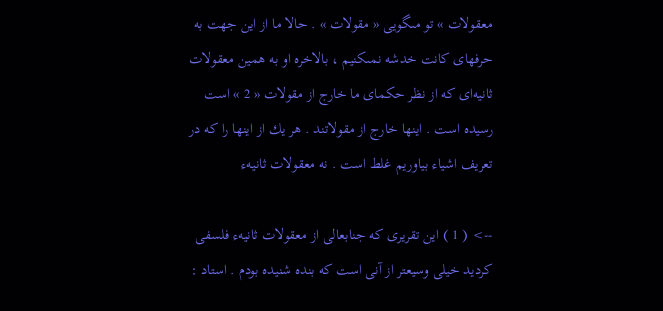معقولات » تو مىگويى « مقولات » . حالا ما از اين جهت به حرفهاى كانت خدشه نمىكنيم ، بالاخره او به همين معقولات ثانيه‌اى كه از نظر حكماى ما خارج از مقولات « 2 » است رسيده است . اينها خارج از مقولاتند . هر يك از اينها را كه در تعريف اشياء بياوريم غلط است . نه معقولات ثانيهء

--> ( 1 ) اين تقريرى كه جنابعالى از معقولات ثانيهء فلسفى كرديد خيلى وسيعتر از آنى است كه بنده شنيده بودم . استاد :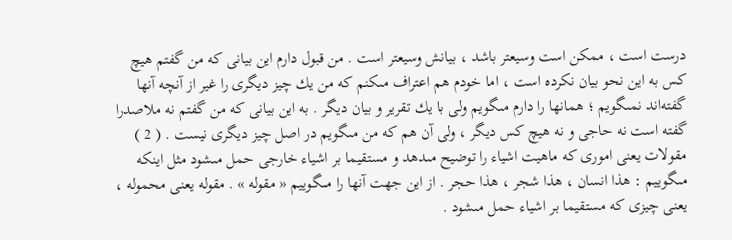درست است ، ممكن است وسيعتر باشد ، بيانش وسيعتر است . من قبول دارم اين بيانى كه من گفتم هيچ كس به اين نحو بيان نكرده است ، اما خودم هم اعتراف مىكنم كه من يك چيز ديگرى را غير از آنچه آنها گفته‌اند نمىگويم ؛ همانها را دارم مىگويم ولى با يك تقرير و بيان ديگر . به اين بيانى كه من گفتم نه ملاصدرا گفته است نه حاجى و نه هيچ كس ديگر ، ولى آن هم كه من مىگويم در اصل چيز ديگرى نيست . ( 2 ) مقولات يعنى امورى كه ماهيت اشياء را توضيح مىدهد و مستقيما بر اشياء خارجى حمل مىشود مثل اينكه مىگوييم : هذا انسان ، هذا شجر ، هذا حجر . از اين جهت آنها را مىگوييم « مقوله » . مقوله يعنى محموله ، يعنى چيزى كه مستقيما بر اشياء حمل مىشود .